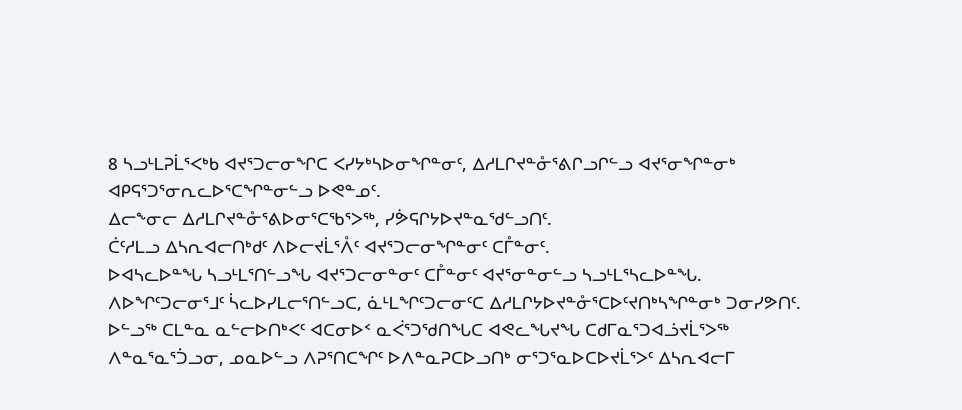8 ᓴᓗᒻᒪᕈᒫᕐᐸᒃᑲ ᐊᔪᕐᑐᓕᓂᖏᑕ ᐸᓯᔭᒃᓴᐅᓂᖏᓐᓂᑦ, ᐃᓱᒪᒋᔪᓐᓁᕐᕕᒋᓗᒋᓪᓗ ᐊᔪᕐᓂᖏᓐᓂᒃ ᐊᑭᕋᕐᑐᕐᓂᕆᓚᐅᕐᑕᖏᓐᓂᓪᓗ ᐅᕙᓐᓄᑦ.
ᐃᓕᖕᓂᓕ ᐃᓱᒪᒋᔪᓐᓁᕐᕕᐅᓂᕐᑕᖃᕐᐳᖅ, ᓯᕘᕋᒋᔭᐅᔪᓐᓇᖁᓪᓗᑎᑦ.
ᑖᑦᓱᒪᓗ ᐃᓴᕆᐊᓕᑎᒃᑯᑦ ᐱᐅᓕᔪᒫᕐᐰᑦ ᐊᔪᕐᑐᓕᓂᖏᓐᓂᑦ ᑕᒤᓐᓂᑦ.
ᐅᐊᓴᓚᐅᓐᖓ ᓴᓗᒻᒪᕐᑎᓪᓗᖓ ᐊᔪᕐᑐᓕᓂᓐᓂᑦ ᑕᒤᓐᓂᑦ ᐊᔪᕐᓂᓐᓂᓪᓗ ᓴᓗᒻᒪᕐᓴᓚᐅᓐᖓ.
ᐱᐅᖏᑦᑐᓕᓂᕐᒧᑦ ᓵᓚᐅᓯᒪᓕᕐᑎᓪᓗᑕ, ᓈᒻᒪᖏᑦᑐᓕᓂᑦᑕ ᐃᓱᒪᒋᔭᐅᔪᓐᓁᕐᑕᐅᑦᔪᑎᒃᓴᖏᓐᓂᒃ ᑐᓂᓯᕗᑎᑦ.
ᐅᓪᓗᖅ ᑕᒪᓐᓇ ᓇᓪᓕᐅᑎᒃᐸᑦ ᐊᑕᓂᐅᑉ ᓇᐹᕐᑐᖁᑎᖓᑕ ᐊᕙᓚᖓᔪᖓ ᑕᑯᒥᓇᕐᑐᐊᓘᔪᒫᕐᐳᖅ ᐱᓐᓇᕐᓇᕐᑑᓗᓂ, ᓄᓇᐅᓪᓗ ᐱᕈᕐᑎᑕᖏᑦ ᐅᐱᓐᓇᕈᑕᐅᓗᑎᒃ ᓂᕐᑐᕐᓇᐅᑕᐅᔪᒫᕐᐳᑦ ᐃᓴᕆᐊᓕᒥ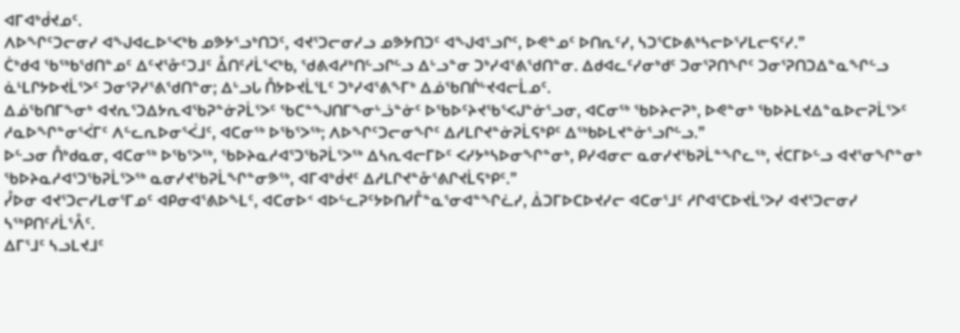ᐊᒥᐊᒃᑰᔪᓄᑦ.
ᐱᐅᖏᑦᑐᓕᓂᓯ ᐊᖑᐊᓚᐅᕐᐸᒃᑲ ᓄᕗᔭᕐᓗᒃᑎᑐᑦ, ᐊᔪᕐᑐᓕᓂᓯᓗ ᓄᕗᔭᑎᑐᑦ ᐊᖑᐊᕐᓗᒋᑦ, ᐅᕙᓐᓄᑦ ᐅᑎᕆᑦᓯ, ᓴᑐᕐᑕᐅᕕᒃᓴᓕᐅᕐᓯᒪᓕᕋᑦᓯ.”
ᑖᒃᑯᐊ ᖃᖅᑲᖁᑎᓐᓄᑦ ᐃᑦᔪᕐᓁᑦᑐᒧᑦ ᐂᑎᑦᓱᒫᕐᐸᒃᑲ, ᖁᕕᐊᓱᒃᑎᓪᓗᒋᓪᓗ ᐃᒡᓗᓐᓂ ᑐᒃᓯᐊᕐᕕᖁᑎᓐᓂ. ᐃᑯᐊᓚᑦᓯᓂᒃᑯᑦ ᑐᓂᕐᕈᑎᖏᑦ ᑐᓂᕐᕈᑎᑐᐃᓐᓇᖏᓪᓗ ᓈᒻᒪᒋᔭᐅᔪᒫᕐᐳᑦ ᑐᓂᕐᕈᓯᕐᕕᖁᑎᓐᓂ; ᐃᒡᓗᒐ ᑍᔭᐅᔪᒫᕐᒪᑦ ᑐᒃᓯᐊᕐᕕᖕᒥᒃ ᐃᓅᖃᑎᒌᒡᔪᐊᓕᒫᓄᑦ.
ᐃᓅᖃᑎᒥᖕᓂᒃ ᐊᔪᕆᕐᑐᐃᔭᕆᐊᖃᕈᓐᓃᕈᒫᕐᐳᑦ ᖃᑕᓐᖑᑎᒥᖕᓂᒡᓘᓐᓃᑦ ᐅᖃᐅᑦᔨᔪᖃᕐᐸᒍᓐᓃᕐᓗᓂ, ᐊᑕᓂᖅ ᖃᐅᔨᓕᕈᒃ, ᐅᕙᓐᓂᒃ ᖃᐅᔨᒪᔪᐃᓐᓇᐅᓕᕈᒫᕐᐳᑦ ᓱᓇᐅᖏᓐᓂᕐᐹᒥᑦ ᐱᓪᓚᕆᐅᓂᕐᐹᒧᑦ, ᐊᑕᓂᖅ ᐅᖃᕐᐳᖅ; ᐱᐅᖏᑦᑐᓕᓂᖏᑦ ᐃᓱᒪᒋᔪᓐᓃᕈᒫᕋᒃᑭᑦ ᐃᖅᑲᐅᒪᔪᓐᓃᕐᓗᒋᓪᓗ.”
ᐅᓪᓗᓂ ᑍᒃᑯᓇᓂ, ᐊᑕᓂᖅ ᐅᖃᕐᐳᖅ, ᖃᐅᔨᓇᓱᐊᕐᑐᖃᕈᒫᕐᐳᖅ ᐃᓴᕆᐊᓕᒥᐅᑦ ᐸᓯᔭᒃᓴᐅᓂᖏᓐᓂᒃ, ᑭᓯᐊᓂᓕ ᓇᓂᓯᔪᖃᕈᒫᓐᖏᓚᖅ, ᔫᑕᒥᐅᓪᓗ ᐊᔪᕐᓂᖏᓐᓂᒃ ᖃᐅᔨᓇᓱᐊᕐᑐᖃᕈᒫᕐᐳᖅ ᓇᓂᓯᔪᖃᕈᒫᖏᓐᓂᕗᖅ, ᐊᒥᐊᒃᑰᔪᑦ ᐃᓱᒪᒋᔪᓐᓁᕐᕕᒋᔪᒫᕋᒃᑭᑦ.”
ᓮᐅᓂ ᐊᔪᕐᑐᓕᓯᒪᓂᕐᒥᓄᑦ ᐊᑭᓂᐊᕐᕕᐅᖕᒪᑦ, ᐊᑕᓂᐅᑉ ᐊᐅᓪᓚᕈᑦᔭᐅᑎᓯᒤᓐᓇᕐᓂᐊᓐᖏᓛᓯ, ᐄᑐᒥᐅᑕᐅᔪᓯᓕ ᐊᑕᓂᕐᒧᑦ ᓱᒋᐊᕐᑕᐅᔪᒫᕐᐳᓯ ᐊᔪᕐᑐᓕᓂᓯ ᓴᖅᑭᑎᑦᓱᒫᕐᐰᑦ.
ᐃᒥᕐᒧᑦ ᓴᓗᒪᔪᒧᑦ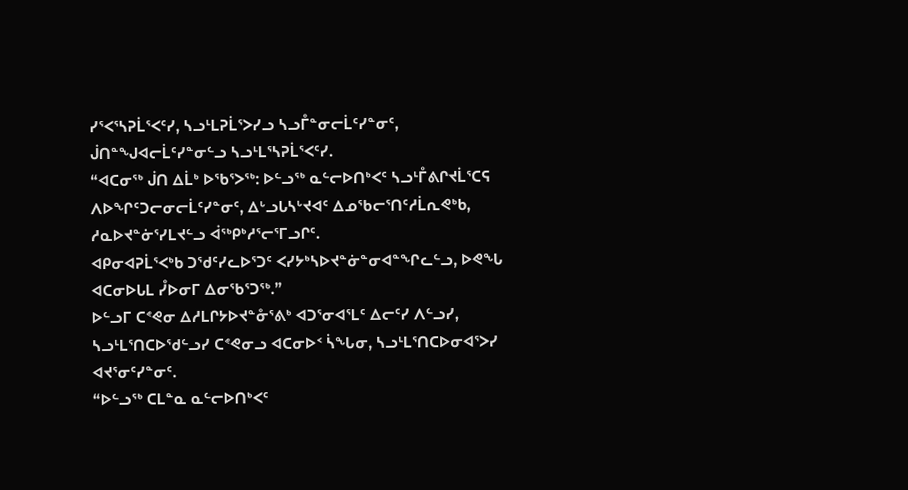ᓯᕐᐸᕐᓴᕈᒫᕐᐸᑦᓯ, ᓴᓗᒻᒪᕈᒫᕐᐳᓯᓗ ᓴᓗᒤᓐᓂᓕᒫᑦᓯᓐᓂᑦ, ᒎᑎᓐᖑᐊᓕᒫᑦᓯᓐᓂᓪᓗ ᓴᓗᒻᒪᕐᓴᕈᒫᕐᐸᑦᓯ.
“ᐊᑕᓂᖅ ᒎᑎ ᐃᒫᒃ ᐅᖃᕐᐳᖅ: ᐅᓪᓗᖅ ᓇᓪᓕᐅᑎᒃᐸᑦ ᓴᓗᒻᒤᕕᒋᔪᒫᕐᑕᕋ ᐱᐅᖏᑦᑐᓕᓂᓕᒫᑦᓯᓐᓂᑦ, ᐃᒡᓗᒐᓴᒡᔪᐊᑦ ᐃᓄᖃᓕᕐᑎᑦᓱᒫᕆᕙᒃᑲ, ᓱᓇᐅᔪᓐᓃᕐᓯᒪᔪᓪᓗ ᐋᖅᑭᒃᓱᕐᓕᕐᒥᓗᒋᑦ.
ᐊᑭᓂᐊᕈᒫᕐᐸᒃᑲ ᑐᖁᑦᓯᓚᐅᕐᑐᑦ ᐸᓯᔭᒃᓴᐅᔪᓐᓃᓐᓂᐊᓐᖏᓚᓪᓗ, ᐅᕙᖓ ᐊᑕᓂᐅᒐᒪ ᓮᐅᓂᒥ ᐃᓂᖃᕐᑐᖅ.”
ᐅᓪᓗᒥ ᑕᕝᕙᓂ ᐃᓱᒪᒋᔭᐅᔪᓐᓁᕐᕕᒃ ᐊᑐᕐᓂᐊᕐᒪᑦ ᐃᓕᑦᓯ ᐱᓪᓗᓯ, ᓴᓗᒻᒪᕐᑎᑕᐅᖁᓪᓗᓯ ᑕᕝᕙᓂᓗ ᐊᑕᓂᐅᑉ ᓵᖓᓂ, ᓴᓗᒻᒪᕐᑎᑕᐅᓂᐊᕐᐳᓯ ᐊᔪᕐᓂᑦᓯᓐᓂᑦ.
“ᐅᓪᓗᖅ ᑕᒪᓐᓇ ᓇᓪᓕᐅᑎᒃᐸᑦ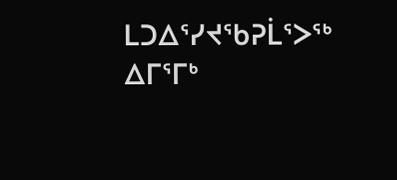ᒪᑐᐃᕐᓯᔪᖃᕈᒫᕐᐳᖅ ᐃᒥᕐᒥᒃ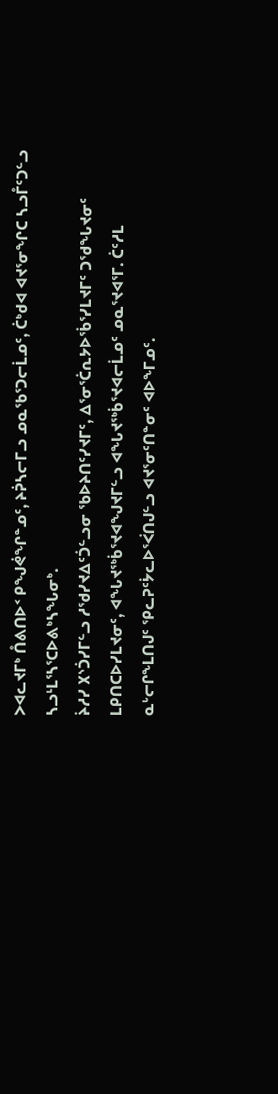ᐳᐊᓚᔪᒥᒃ ᑍᕕᑎᐅᑉ ᑭᖑᕚᖏᓐᓄᑦ, ᔨᕉᓴᓕᒥᓗ ᓄᓇᖃᕐᑐᓕᒫᓄᑦ, ᑖᒃᑯᐊ ᐊᔪᕐᓂᖏᑕ ᓴᓗᒤᑦᑐᓪᓗ ᓴᓗᒻᒪᕐᓴᕐᑕᐅᕕᒃᓴᖓᓂᒃ.
ᔩᓱᓯ ᙭ᔅᑑᓯᒥᓪᓗ ᓱᖁᓯᔪᐃᑦᑑᓪᓗᓂ ᖃᐅᔨᑎᑦᓯᔪᒥᑦ, ᐃᕐᓂᕐᑖᕆᔭᐅᖄᕐᓯᒪᔪᒥᑦ ᑐᖁᖓᔪᓂᑦ ᒪᑭᑎᑕᐅᓯᒪᔪᓂᑦ, ᐊᖓᔪᖅᑳᕐᔪᐊᖑᔪᒥᓪᓗ ᐊᖓᔪᖅᑳᕐᔪᐊᓕᒫᓄᑦ ᓄᓇᕐᔪᐊᕐᒥ. ᑖᑦᓱᒪ ᓇᒡᓕᒋᖕᒪᑎᒍᑦ ᕿᓚᕈᑦᔮᓚᐅᕐᐹᑎᒍᓪᓗ ᐊᔪᕐᓂᑦᑎᓐᓂᑦ ᐊᐅᖕᒥᓄᑦ.